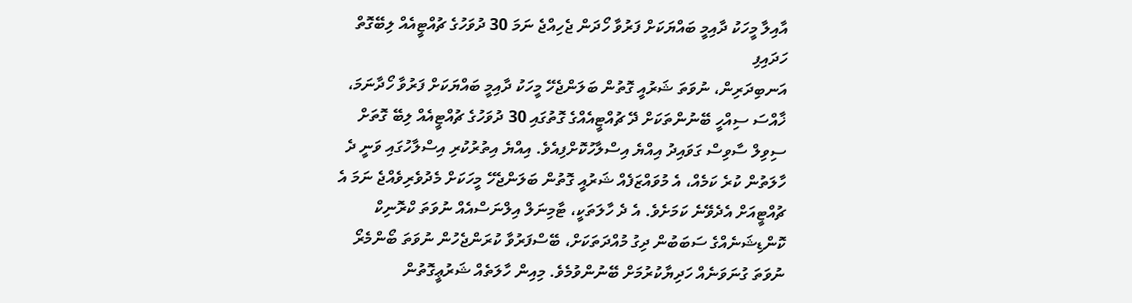އާއިލާ މީހަކު ދާއިމީ ބައްޔަކަށް ފަރުވާ ހޯދަން ޖެހިއްޖެ ނަމަ 30 ދުވަހުގެ ޗުއްޓީއެއް ލިބޭގޮތް ހަދައިފި
އަނބިދަރިން، ނުވަތަ ޝަރުއީ ގޮތުން ބަލަންޖެހޭ މީހަކު ދާއިމީ ބައްޔަކަށް ފަރުވާ ހޯދާނަމަ، ޚާއްސަ ސިއްހީ ބޭނުންތަކަށް ދޭ ޗުއްޓީއެއްގެ ގޮތުގައި 30 ދުވަހުގެ ޗުއްޓީއެއް ލިބޭ ގޮތަށް ސިވިލް ސާވިސް ގަވައިދު އިއްޔެ އިސްލާހުކޮށްފިއެވެ. އިއްޔެ އިތުރުކުރި އިސްލާހުގައި ވަނީ ދެ ހާލަތުން ކުރެ ކަމެއް، އެ މުވައްޒަފެއް ޝަރުއީ ގޮތުން ބަލަންޖެހޭ މީހަކަށް މެދުވެރިވެއްޖެ ނަމަ އެ ޗުއްޓީއަށް އެދެވޭނެ ކަމަށެވެ. އެ ދެ ހާލަތަކީ، ޓާމިނަލް އިލްނަސްއެއް ނުވަތަ ކްރޮނިކް ކޮންޑިޝަނެއްގެ ސަބަބުން ދިގު މުއްދަތަކަށް، ބޭސްފަރުވާ ކުރަންޖެހުން ނުވަތަ ބޯންމެރޯ ނުވަތަ ގުނަވަނެއް ހަދިޔާކުރުމަށް ބޭނުންވުމެވެ. މިއިން ހާލަތެއް ޝަރުޢީގޮތުން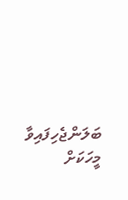ބަލަންޖެހިފައިވާ މީހަކަށް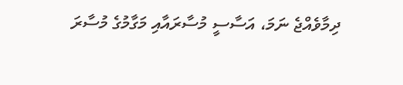ދިމާވެއްޖެ ނަމަ، އަސާސީ މުސާރައާއި މަގާމުގެ މުސާރަ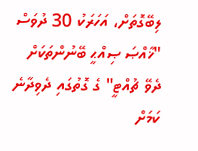ލިބޭގޮތަށް، އަހަރަކު 30 ދުވަސް "ޚާއްޞަ ޞިއްޙީ ބޭނުންތަކަށް ދެވޭ ޗުއްޓީ" ގެ ގޮތުގައި ދެވިދާނެ ކަމަށް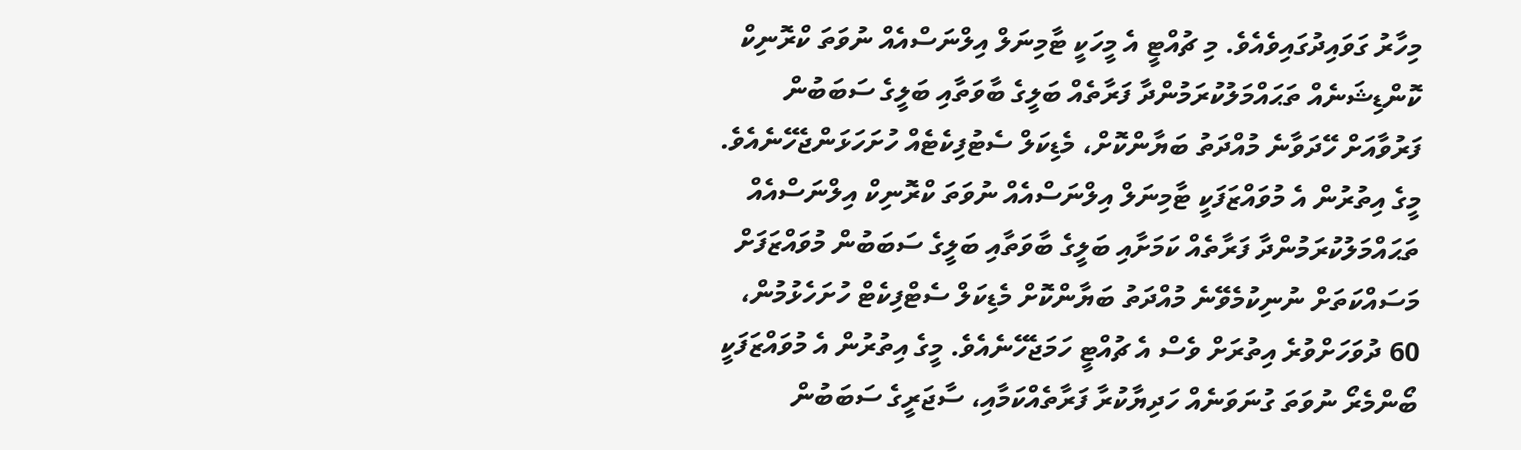މިހާރު ގަވައިދުގައިވެއެވެ. މި ޗުއްޓީ އެ މީހަކީ ޓާމިނަލް އިލްނަސްއެއް ނުވަތަ ކްރޮނިކް ކޮންޑިޝަނެއް ތަޙައްމަލުކުރަމުންދާ ފަރާތެއް ބަލީގެ ބާވަތާއި ބަލީގެ ސަބަބުން ފަރުވާއަށް ހޭދަވާނެ މުއްދަތު ބަޔާންކޮށް، މެޑިކަލް ސެޓުފިކެޓެއް ހުށަހަޅަންޖެހޭނެއެވެ. މީގެ އިތުރުން އެ މުވައްޒަފަކީ ޓާމިނަލް އިލްނަސްއެއް ނުވަތަ ކްރޮނިކް އިލްނަސްއެއް ތަޙައްމަލުކުރަމުންދާ ފަރާތެއް ކަމަށާއި ބަލީގެ ބާވަތާއި ބަލީގެ ސަބަބުން މުވައްޒަފަށް މަސައްކަތަށް ނުނިކުމެވޭނެ މުއްދަތު ބަޔާންކޮށް މެޑިކަލް ސެޓްފިކެޓް ހުށަހެޅުމުން، 60 ދުވަހަށްވުރެ އިތުރަށް ވެސް އެ ޗުއްޓީ ހަމަޖެހޭނެއެވެ. މީގެ އިތުރުން އެ މުވައްޒަފަކީ ބޯންމެރޯ ނުވަތަ ގުނަވަނެއް ހަދިޔާކުރާ ފަރާތެއްކަމާއި، ސާޖަރީގެ ސަބަބުން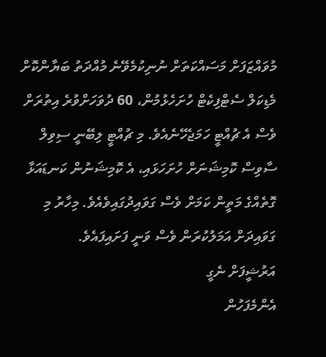މުވައްޒަފަށް މަސައްކަތަށް ނުނިކުމެވޭނެ މުއްދަތު ބަޔާންކޮށް މެޑިކަލް ސެޓްފިކެޓް ހުށަހެޅުމުން، 60 ދުވަހަށްވުރެ އިތުރަށް ވެސް އެ ޗުއްޓީ ހަމަޖެހޭނެއެވެ. މި ޗުއްޓީ ލިބޭނީ ސިވިލް ސާވިސް ކޮމިޝަނަށް ހުށަހަޅައި، އެ ކޮމިޝަނުން ކަނޑައަޅާ ގޮތެއްގެ މަތީން ކަމަށް ވެސް ގަވައިދުގައިވެއެވެ. މިހާރު މި ގަވައިދަށް އަމަލުކުރަން ވެސް ވަނީ ފަށައިފައެވެ.
އަރުޝީފަށް ނެގީ
އެންމެފަހުން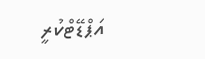އަޕްޑޭޓްކުރީ